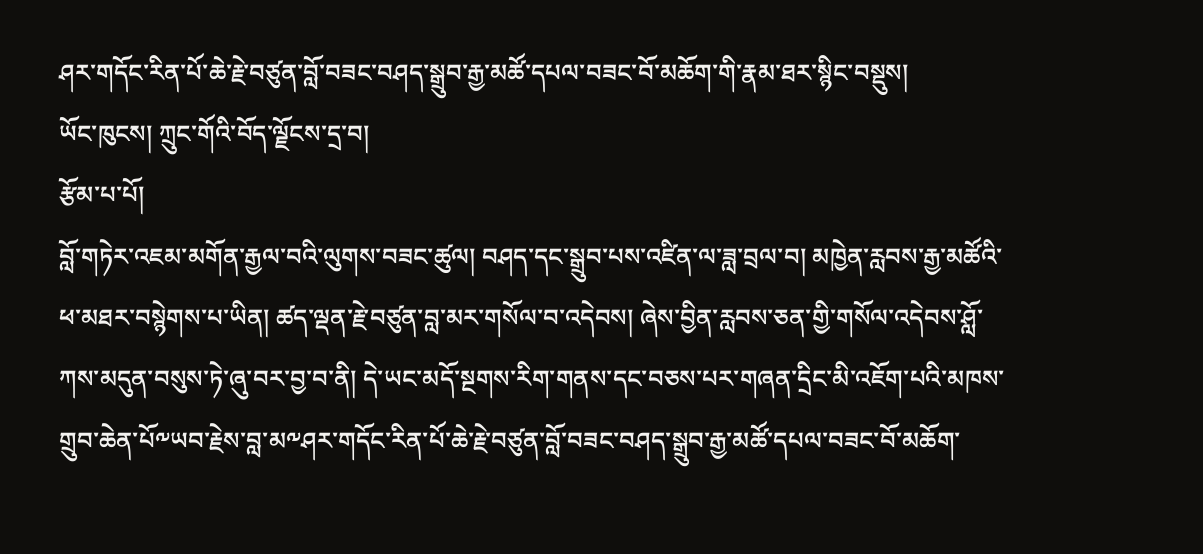ཤར་གདོང་རིན་པོ་ཆེ་རྗེ་བཙུན་བློ་བཟང་བཤད་སྒྲུབ་རྒྱ་མཚོ་དཔལ་བཟང་བོ་མཆོག་གི་རྣམ་ཐར་སྙིང་བསྡུས།
ཡོང་ཁུངས། ཀྲུང་གོའི་བོད་ལྗོངས་དྲ་བ།
རྩོམ་པ་པོ།
བློ་གཏེར་འཇམ་མགོན་རྒྱལ་བའི་ལུགས་བཟང་ཚུལ། བཤད་དང་སྒྲུབ་པས་འཛིན་ལ་ཟླ་བྲལ་བ། མཁྱེན་རླབས་རྒྱ་མཚོའི་ཕ་མཐར་བསྙེགས་པ་ཡིན། ཚད་ལྡན་རྗེ་བཙུན་བླ་མར་གསོལ་བ་འདེབས། ཞེས་བྱིན་རླབས་ཅན་གྱི་གསོལ་འདེབས་ཤློ་ཀས་མདུན་བསུས་ཏེ་ཞུ་བར་བྱ་བ་ནི། དེ་ཡང་མདོ་སྔགས་རིག་གནས་དང་བཅས་པར་གཞན་དྲིང་མི་འཇོག་པའི་མཁས་གྲུབ་ཆེན་པོ༸ཡབ་རྗེས་བླ་མ༸ཤར་གདོང་རིན་པོ་ཆེ་རྗེ་བཙུན་བློ་བཟང་བཤད་སྒྲུབ་རྒྱ་མཚོ་དཔལ་བཟང་བོ་མཆོག་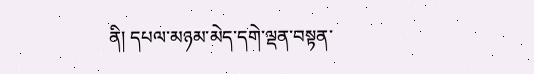ནི། དཔལ་མཉམ་མེད་དགེ་ལྡན་བསྟན་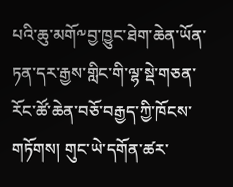པའི་ཆུ་མགོ༸བྱ་ཁྱུང་ཐེག་ཆེན་ཡོན་ཏན་དར་རྒྱས་གླིང་གི་ལྷ་སྡེ་གཅན་རོང་ཚོ་ཆེན་བཅོ་བརྒྱད་ཀྱི་ཁོངས་གཏོགས། གུང་ཡེ་དགོན་ཚར་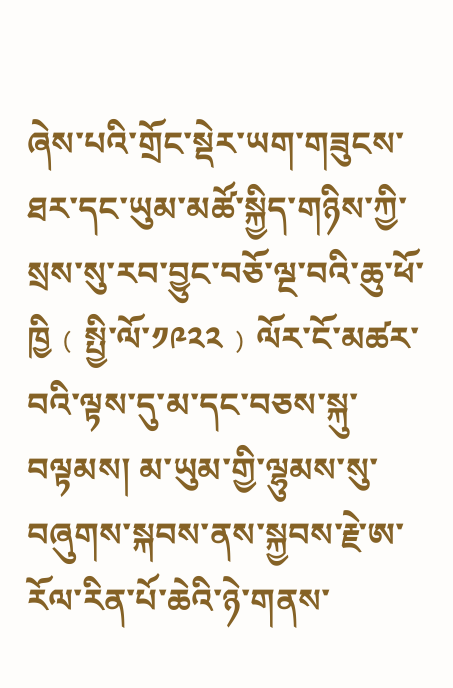ཞེས་པའི་གྲོང་སྡེར་ཡག་གཟུངས་ཐར་དང་ཡུམ་མཚོ་སྐྱིད་གཉིས་ཀྱི་སྲས་སུ་རབ་བྱུང་བཅོ་ལྔ་བའི་ཆུ་ཕོ་ཁྱི﹙སྤྱི་ལོ་༡༩༢༢﹚ལོར་ངོ་མཚར་བའི་ལྟས་དུ་མ་དང་བཅས་སྐུ་བལྟམས། མ་ཡུམ་གྱི་ལྷུམས་སུ་བཞུགས་སྐབས་ནས་སྐྱབས་རྗེ་ཨ་རོལ་རིན་པོ་ཆེའི་ཉེ་གནས་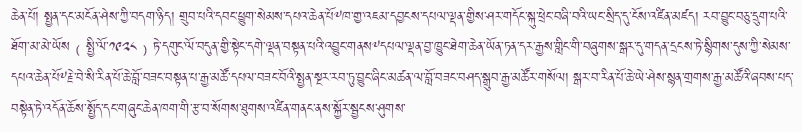ཆེན་པོ། སྤྱན་དང་མངོན་ཤེས་ཀྱི་བདག་ཉིད། གྲུབ་པའི་དབང་ཕྱུག་སེམས་དཔའ་ཆེན་པོ༸ཁ་གྱ་འཇམ་དབྱངས་དཔལ་ལྡན་གྱིས་ཤར་གདོང་སྐུ་ཕྲེང་བཞི་བའི་ཡང་སྲིད་དུ་ངོས་འཛིན་མཛད། རབ་བྱུང་བཅུ་དྲུག་པའི་ཐོག་མ་མེ་ཡོས﹙སྤྱི་ལོ་༡༩༢༨﹚ཏེ་དགུང་ལོ་བདུན་གྱི་སྟེང་དགེ་ལྡན་བསྟན་པའི་འབྱུང་གནས༸དཔལ་ལྡན་བྱ་ཁྱུང་ཐེག་ཆེན་ཡོན་ཏན་དར་རྒྱས་གླིང་གི་བཞུགས་སྒར་དུ་གདན་དྲངས་ཏེ་སྙིགས་དུས་ཀྱི་སེམས་དཔའ་ཆེན་པོ༸རྗེ་བེ་སི་རིན་པོ་ཆེ་བློ་བཟང་བསྟན་པ་རྒྱ་མཚོ་དཔལ་བཟང་བོའི་སྤྱན་སྔར་རབ་ཏུ་བྱུང་ཞིང་མཚན་ལ་བློ་བཟང་བཤད་སྒྲུབ་རྒྱ་མཚོར་གསོལ། སྒར་བ་རིན་པོ་ཆེ་ཡེ་ཤེས་སྙན་གྲགས་རྒྱ་མཚོའི་ཞབས་པད་བསྟེན་ཏེ་འདོན་ཆོས་སྤྱོད་དང་གཞུང་ཆེན་ཁག་གི་རྩ་བ་སོགས་ཐུགས་འཛིན་གནང་ནས་སྐྱོར་སྦྱངས་ཤུགས་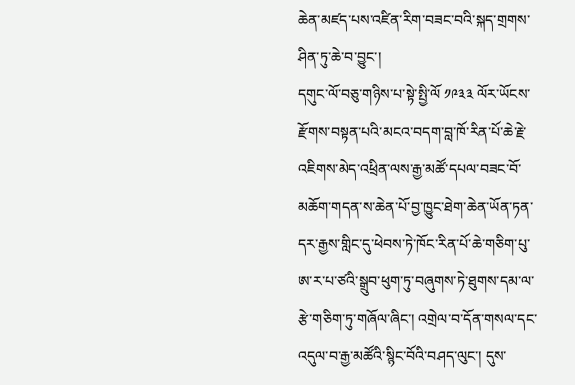ཆེན་མཛད་པས་འཛིན་རིག་བཟང་བའི་སྐད་གྲགས་ཤིན་ཏུ་ཆེ་བ་བྱུང་།
དགུང་ལོ་བཅུ་གཉིས་པ་སྟེ་སྤྱི་ལོ ༡༩༣༣ ལོར་ཡོངས་རྫོགས་བསྟན་པའི་མངའ་བདག་བླ་ཁོ་རིན་པོ་ཆེ་རྗེ་འཇིགས་མེད་འཕྲིན་ལས་རྒྱ་མཚོ་དཔལ་བཟང་བོ་མཆོག་གདན་ས་ཆེན་པོ་བྱ་ཁྱུང་ཐེག་ཆེན་ཡོན་ཏན་དར་རྒྱས་གླིང་དུ་ཕེབས་ཏེ་ཁོང་རིན་པོ་ཆེ་གཅིག་པུ་ཨ་ར་པ་ཙའི་སྒྲུབ་ཕུག་ཏུ་བཞུགས་ཏེ་ཐུགས་དམ་ལ་རྩེ་གཅིག་ཏུ་གཞོལ་ཞིང་། འགྲེལ་བ་དོན་གསལ་དང་འདུལ་བ་རྒྱ་མཚོའི་སྙིང་བོའི་བཤད་ལུང་། དུས་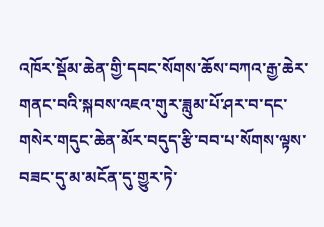འཁོར་སྡོམ་ཆེན་གྱི་དབང་སོགས་ཆོས་བཀའ་རྒྱ་ཆེར་གནང་བའི་སྐབས་འཇའ་གུར་ཟླུམ་པོ་ཤར་བ་དང་གསེར་གདུང་ཆེན་མོར་བདུད་རྩི་བབ་པ་སོགས་ལྟས་བཟང་དུ་མ་མངོན་དུ་གྱུར་ཏེ་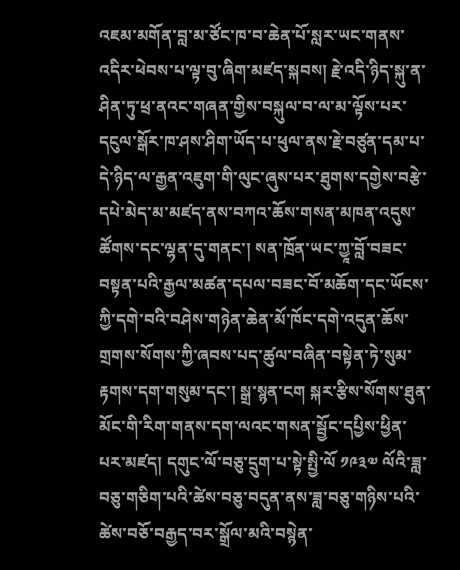འཇམ་མགོན་བླ་མ་ཙོང་ཁ་བ་ཆེན་པོ་སླར་ཡང་གནས་འདིར་ཕེབས་པ་ལྟ་བུ་ཞིག་མཛད་སྐབས། རྗེ་འདི་ཉིད་སྐུ་ན་ཤིན་ཏུ་ཕྲ་ནའང་གཞན་གྱིས་བསྐུལ་བ་ལ་མ་ལྟོས་པར་དངུལ་སྒོར་ཁ་ཤས་ཤིག་ཡོད་པ་ཕུལ་ནས་རྗེ་བཙུན་དམ་པ་དེ་ཉིད་ལ་རྒྱན་འཇུག་གི་ལུང་ཞུས་པར་ཐུགས་དགྱེས་བརྩེ་དཔེ་མེད་མ་མཛད་ནས་བཀའ་ཆོས་གསན་མཁན་འདུས་ཚོགས་དང་ལྷན་དུ་གནང་། སན་ཁྲོན་ཡང་ཀྱཱ་བློ་བཟང་བསྟན་པའི་རྒྱལ་མཚན་དཔལ་བཟང་བོ་མཆོག་དང་ཡོངས་ཀྱི་དགེ་བའི་བཤེས་གཉེན་ཆེན་མོ་ཁོང་དགེ་འདུན་ཆོས་གྲགས་སོགས་ཀྱི་ཞབས་པད་ཚུལ་བཞིན་བསྟེན་ཏེ་སུམ་རྟགས་དག་གསུམ་དང་། སྒྲ་སྙན་ངག སྐར་རྩིས་སོགས་ཐུན་མོང་གི་རིག་གནས་དག་ལའང་གསན་སྦྱོང་དཔྱིས་ཕྱིན་པར་མཛད། དགུང་ལོ་བཅུ་དྲུག་པ་སྟེ་སྤྱི་ལོ ༡༩༣༧ ལོའི་ཟླ་བཅུ་གཅིག་པའི་ཚེས་བཅུ་བདུན་ནས་ཟླ་བཅུ་གཉིས་པའི་ཚེས་བཅོ་བརྒྱད་བར་སྒྲོལ་མའི་བསྙེན་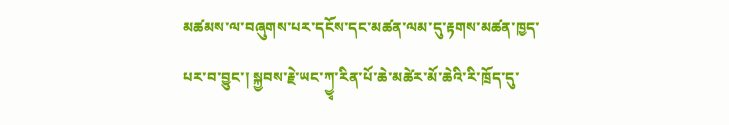མཚམས་ལ་བཞུགས་པར་དངོས་དང་མཚན་ལམ་དུ་རྟགས་མཚན་ཁྱད་པར་བ་བྱུང་། སྐྱབས་རྗེ་ཡང་ཀྱྭ་རིན་པོ་ཆེ་མཚེར་མོ་ཆེའི་རི་ཁྲོད་དུ་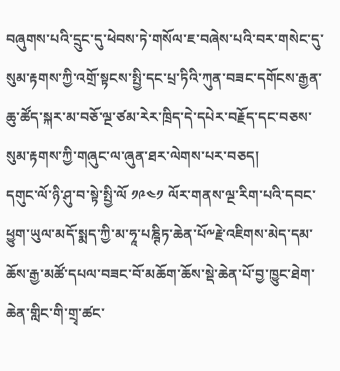བཞུགས་པའི་དྲུང་དུ་ཕེབས་ཏེ་གསོལ་ཇ་བཞེས་པའི་བར་གསེང་དུ་སུམ་རྟགས་ཀྱི་འགྲོ་སྟངས་སྤྱི་དང་པྲ་ཏིའི་ཀུན་བཟང་དགོངས་རྒྱན་ཆུ་ཚོད་སྐར་མ་བཅོ་ལྔ་ཙམ་རེར་ཁྲིད་དེ་དཔེར་བརྗོད་དང་བཅས་སུམ་རྟགས་ཀྱི་གཞུང་ལ་ཞུན་ཐར་ལེགས་པར་བཅད།
དགུང་ལོ་ཉི་ཤུ་བ་སྟེ་སྤྱི་ལོ ༡༩༤༡ ལོར་གནས་ལྔ་རིག་པའི་དབང་ཕྱུག་ཡུལ་མདོ་སྨད་ཀྱི་མ་ཧཱ་པཎྚིཏ་ཆེན་པོ༸རྗེ་འཇིགས་མེད་དམ་ཆོས་རྒྱ་མཚོ་དཔལ་བཟང་བོ་མཆོག་ཆོས་སྡེ་ཆེན་པོ་བྱ་ཁྱུང་ཐེག་ཆེན་གླིང་གི་གྲྭ་ཚང་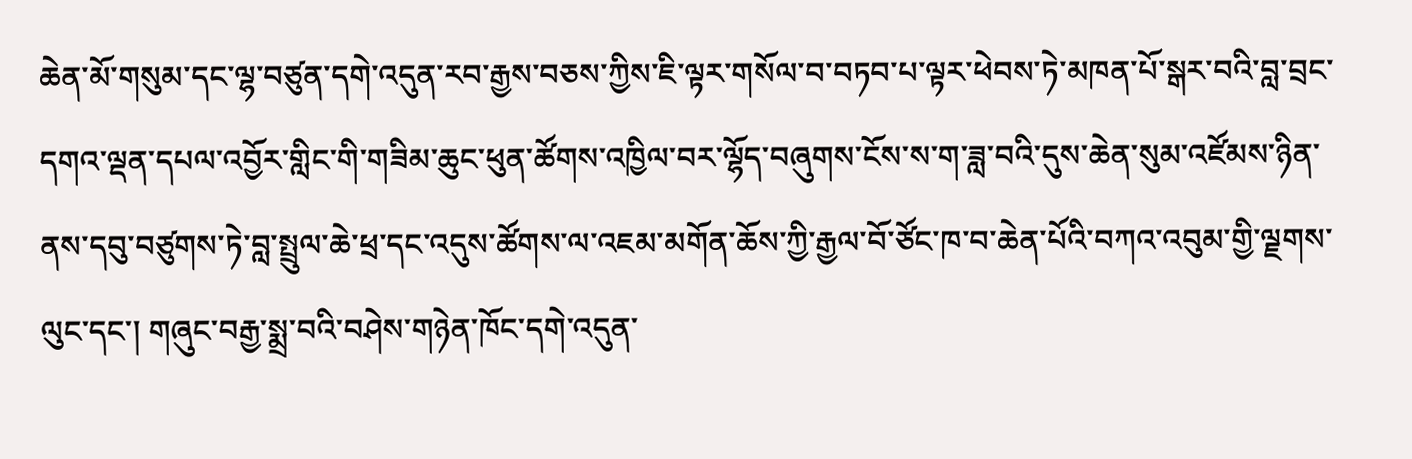ཆེན་མོ་གསུམ་དང་ལྷ་བཙུན་དགེ་འདུན་རབ་རྒྱས་བཅས་ཀྱིས་ཇི་ལྟར་གསོལ་བ་བཏབ་པ་ལྟར་ཕེབས་ཏེ་མཁན་པོ་སྒར་བའི་བླ་བྲང་དགའ་ལྡན་དཔལ་འབྱོར་གླིང་གི་གཟིམ་ཆུང་ཕུན་ཚོགས་འཁྱིལ་བར་ལྷོད་བཞུགས་ངོས་ས་ག་ཟླ་བའི་དུས་ཆེན་སུམ་འཛོམས་ཉིན་ནས་དབུ་བཙུགས་ཏེ་བླ་སྤྲུལ་ཆེ་ཕྲ་དང་འདུས་ཚོགས་ལ་འཇམ་མགོན་ཆོས་ཀྱི་རྒྱལ་བོ་ཙོང་ཁ་བ་ཆེན་པོའི་བཀའ་འབུམ་གྱི་ལྗགས་ལུང་དང་། གཞུང་བརྒྱ་སྨྲ་བའི་བཤེས་གཉེན་ཁོང་དགེ་འདུན་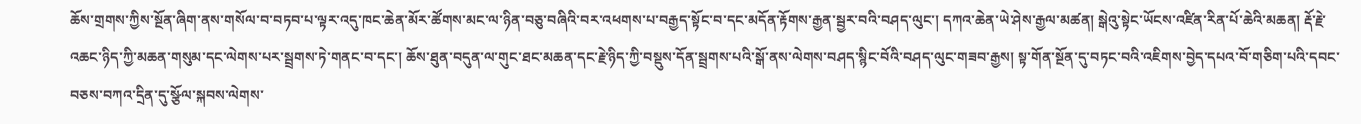ཆོས་གྲགས་ཀྱིས་སྔོན་ཞིག་ནས་གསོལ་བ་བཏབ་པ་ལྟར་འདུ་ཁང་ཆེན་མོར་ཚོགས་མང་ལ་ཉིན་བཅུ་བཞིའི་བར་འཕགས་པ་བརྒྱད་སྟོང་བ་དང་མདོན་རྟོགས་རྒྱན་སྦྱར་བའི་བཤད་ལུང་། དཀའ་ཆེན་ཡེ་ཤེས་རྒྱལ་མཚན། སྒེའུ་སྟེང་ཡོངས་འཛིན་རིན་པོ་ཆེའི་མཆན། རྡོ་རྗེ་འཆང་ཉིད་ཀྱི་མཆན་གསུམ་དང་ལེགས་པར་སྦྲགས་ཏེ་གནང་བ་དང་། ཆོས་ཐུན་བདུན་ལ་གུང་ཐང་མཆན་དང་རྗེ་ཉིད་ཀྱི་བསྡུས་དོན་སྦྲགས་པའི་སྒོ་ནས་ལེགས་བཤད་སྙིང་བོའི་བཤད་ལུང་གཟབ་རྒྱས། སྟ་གོན་སྔོན་དུ་བཏང་བའི་འཇིགས་བྱེད་དཔའ་བོ་གཅིག་པའི་དབང་བཅས་བཀའ་དྲིན་དུ་སྩོལ་སྐབས་ལེགས་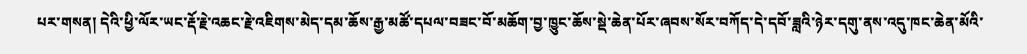པར་གསན། དེའི་ཕྱི་ལོར་ཡང་རྡོ་རྗེ་འཆང་རྗེ་འཇིགས་མེད་དམ་ཆོས་རྒྱ་མཚོ་དཔལ་བཟང་བོ་མཆོག་བྱ་ཁྱུང་ཆོས་སྡེ་ཆེན་པོར་ཞབས་སོར་བཀོད་དེ་དབོ་ཟླའི་ཉེར་དགུ་ནས་འདུ་ཁང་ཆེན་མོའི་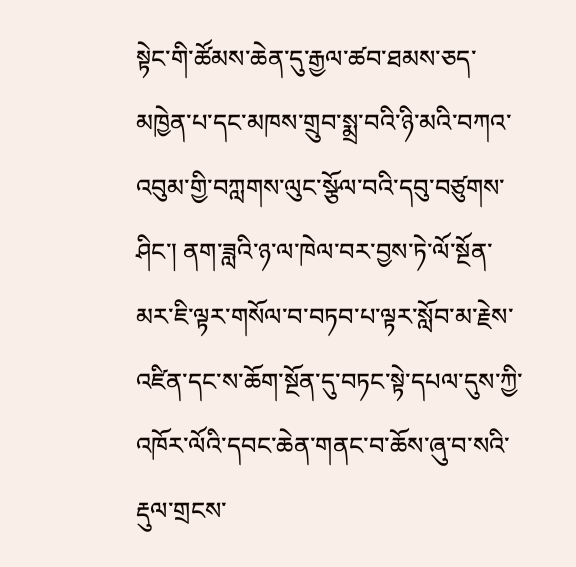སྟེང་གི་ཚོམས་ཆེན་དུ་རྒྱལ་ཚབ་ཐམས་ཅད་མཁྱེན་པ་དང་མཁས་གྲུབ་སྨྲ་བའི་ཉི་མའི་བཀའ་འབུམ་གྱི་བཀླགས་ལུང་སྩོལ་བའི་དབུ་བཙུགས་ཤིང་། ནག་ཟླའི་ཉ་ལ་ཁེལ་བར་བྱས་ཏེ་ལོ་སྔོན་མར་ཇི་ལྟར་གསོལ་བ་བཏབ་པ་ལྟར་སློབ་མ་རྗེས་འཛིན་དང་ས་ཆོག་སྔོན་དུ་བཏང་སྟེ་དཔལ་དུས་ཀྱི་འཁོར་ལོའི་དབང་ཆེན་གནང་བ་ཆོས་ཞུ་བ་སའི་རྡུལ་གྲངས་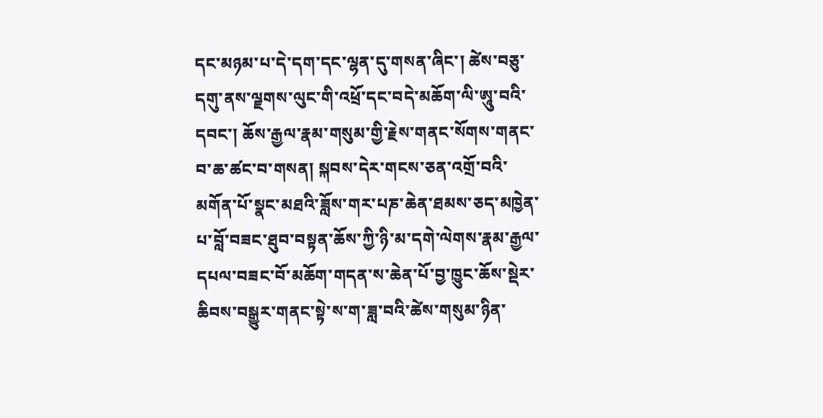དང་མཉམ་པ་དེ་དག་དང་ལྷན་དུ་གསན་ཞིང་། ཚེས་བཅུ་དགུ་ནས་ལྗགས་ལུང་གི་འཕྲོ་དང་བདེ་མཆོག་ལི་ཨཱུ་བའི་དབང་། ཆོས་རྒྱལ་རྣམ་གསུམ་གྱི་རྗེས་གནང་སོགས་གནང་བ་ཆ་ཚང་བ་གསན། སྐབས་དེར་གངས་ཅན་འགྲོ་བའི་མགོན་པོ་སྣང་མཐའི་ཟློས་གར་པཎ་ཆེན་ཐམས་ཅད་མཁྱེན་པ་བློ་བཟང་ཐུབ་བསྟན་ཆོས་ཀྱི་ཉི་མ་དགེ་ལེགས་རྣམ་རྒྱལ་དཔལ་བཟང་བོ་མཆོག་གདན་ས་ཆེན་པོ་བྱ་ཁྱུང་ཆོས་སྡེར་ཆིབས་བསྒྱུར་གནང་སྟེ་ས་ག་ཟླ་བའི་ཚེས་གསུམ་ཉིན་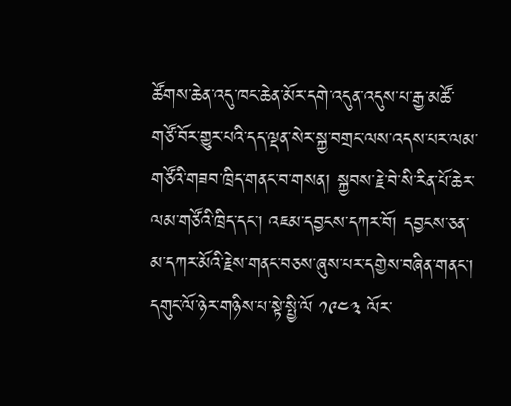ཚོགས་ཆེན་འདུ་ཁང་ཆེན་མོར་དགེ་འདུན་འདུས་པ་རྒྱ་མཚོ་གཙོ་བོར་གྱུར་པའི་དད་ལྡན་སེར་སྐྱ་བགྲང་ལས་འདས་པར་ལམ་གཙོའི་གཟབ་ཁྲིད་གནང་བ་གསན། སྐྱབས་རྗེ་བེ་སི་རིན་པོ་ཆེར་ལམ་གཙོའི་ཁྲིད་དང་། འཇམ་དབྱངས་དཀར་བོ། དབྱངས་ཅན་མ་དཀར་མོའི་རྗེས་གནང་བཅས་ཞུས་པར་དགྱེས་བཞིན་གནང་། དགུང་ལོ་ཉེར་གཉིས་པ་སྟེ་སྤྱི་ལོ ༡༩༤༣ ལོར་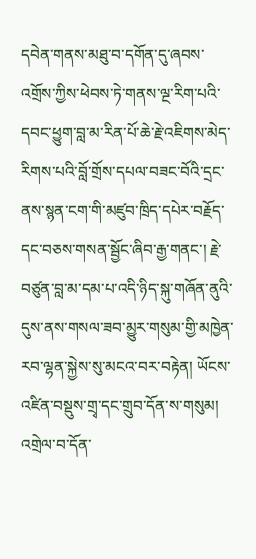དབེན་གནས་མཐུ་བ་དགོན་དུ་ཞབས་འགྲོས་ཀྱིས་ཕེབས་ཏེ་གནས་ལྔ་རིག་པའི་དབང་ཕྱུག་བླ་མ་རིན་པོ་ཆེ་རྗེ་འཇིགས་མེད་རིགས་པའི་བློ་གྲོས་དཔལ་བཟང་བོའི་དྲང་ནས་སྙན་ངག་གི་མཛུབ་ཁྲིད་དཔེར་བརྗོད་དང་བཅས་གསན་སྦྱོང་ཞིབ་རྒྱ་གནང་། རྗེ་བཙུན་བླ་མ་དམ་པ་འདི་ཉིད་སྐུ་གཞོན་ནུའི་དུས་ནས་གསལ་ཟབ་མྱུར་གསུམ་གྱི་མཁྱེན་རབ་ལྷན་སྐྱེས་སུ་མངའ་བར་བརྟེན། ཡོངས་འཛིན་བསྡུས་གྲྭ་དང་གྲུབ་དོན་ས་གསུམ། འགྲེལ་བ་དོན་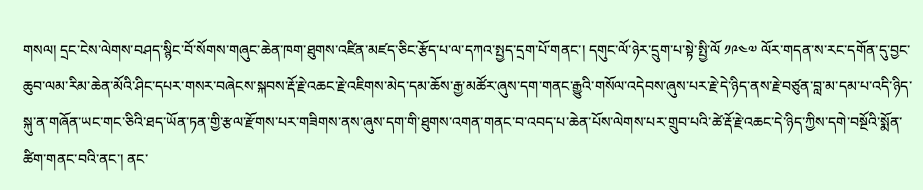གསལ། དྲང་ངེས་ལེགས་བཤད་སྙིང་བོ་སོགས་གཞུང་ཆེན་ཁག་ཐུགས་འཛིན་མཛད་ཅིང་རྩོད་པ་ལ་དཀའ་སྤྱད་དྲག་པོ་གནང་། དགུང་ལོ་ཉེར་དྲུག་པ་སྟེ་སྤྱི་ལོ ༡༩༤༧ ལོར་གདན་ས་རང་དགོན་དུ་བྱང་ཆུབ་ལམ་རིམ་ཆེན་མོའི་ཤིང་དཔར་གསར་བཞེངས་སྐབས་རྡོ་རྗེ་འཆང་རྗེ་འཇིགས་མེད་དམ་ཆོས་རྒྱ་མཚོར་ཞུས་དག་གནང་རྒྱུའི་གསོལ་འདེབས་ཞུས་པར་རྗེ་དེ་ཉིད་ནས་རྗེ་བཙུན་བླ་མ་དམ་པ་འདི་ཉིད་སྐུ་ན་གཞོན་ཡང་གང་ཅིའི་ཐད་ཡོན་ཏན་གྱི་རྩལ་རྫོགས་པར་གཟིགས་ནས་ཞུས་དག་གི་ཐུགས་འགན་གནང་བ་འབད་པ་ཆེན་པོས་ལེགས་པར་གྲུབ་པའི་ཚེ་རྡོ་རྗེ་འཆང་དེ་ཉིད་ཀྱིས་དགེ་བསྔོའི་སྨོན་ཚིག་གནང་བའི་ནང་། ནང་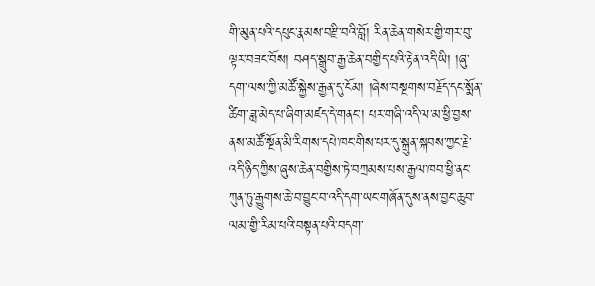གི་མུན་པའི་དཔུང་རྣམས་བརྫི་བའི་བློ། རིན་ཆེན་གསེར་གྱི་གར་བུ་ལྟར་བཟང་བོས། བཤད་སྒྲུབ་རྒྱ་ཆེན་བགྱིད་པའི་རྟེན་འདི་ཡི། །ཞུ་དག་ལས་ཀྱི་མཚོ་སྐྱེས་རྒྱན་དུ་ངོམ། །ཞེས་བསྔགས་བརྗོད་དང་སྨོན་ཚིག་ཟླ་མེད་པ་ཞིག་མཛད་དེ་གནང་། པར་གཞི་འདི་ལ་མ་ཕྱི་བྱས་ནས་མཚོ་སྔོན་མི་རིགས་དཔེ་ཁང་གིས་པར་དུ་སྐྲུན་སྐབས་ཀྱང་རྗེ་འདི་ཉིད་ཀྱིས་ཞུས་ཆེན་བགྱིས་ཏེ་བཀྲམས་པས་རྒྱལ་ཁབ་ཕྱི་ནང་ཀུན་ཏུ་རྒྱུགས་ཆེ་བ་བྱུང་བ་འདི་དག་ཡང་གཞོན་དུས་ནས་བྱང་ཆུབ་ལམ་གྱི་རིམ་པའི་བསྟན་པའི་བདག་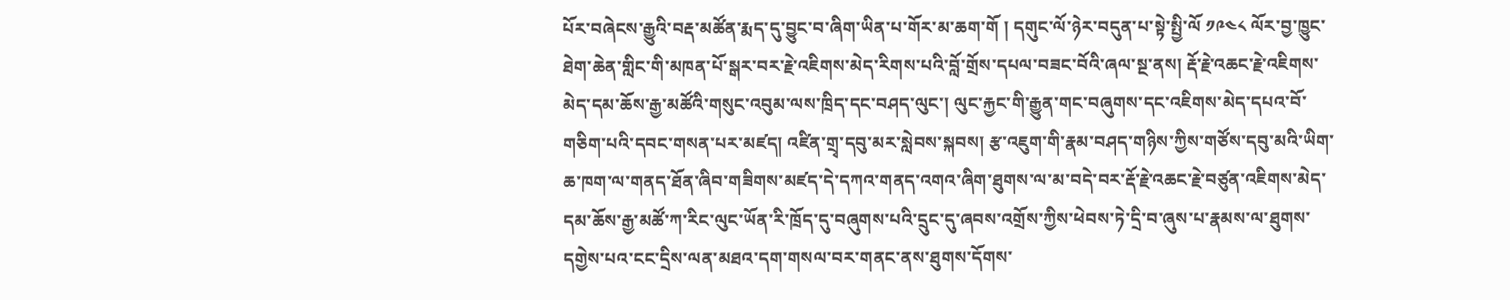པོར་བཞེངས་རྒྱུའི་བརྡ་མཚོན་རྨད་དུ་བྱུང་བ་ཞིག་ཡིན་པ་གོར་མ་ཆག་གོ ། དགུང་ལོ་ཉེར་བདུན་པ་སྟེ་སྤྱི་ལོ ༡༩༤༨ ལོར་བྱ་ཁྱུང་ཐེག་ཆེན་གླིང་གི་མཁན་པོ་སྒར་བར་རྗེ་འཇིགས་མེད་རིགས་པའི་བློ་གྲོས་དཔལ་བཟང་བོའི་ཞལ་སྔ་ནས། རྡོ་རྗེ་འཆང་རྗེ་འཇིགས་མེད་དམ་ཆོས་རྒྱ་མཚོའི་གསུང་འབུམ་ལས་ཁྲིད་དང་བཤད་ལུང་། ལུང་རྐྱང་གི་རྒྱུན་གང་བཞུགས་དང་འཇིགས་མེད་དཔའ་བོ་གཅིག་པའི་དབང་གསན་པར་མཛད། འཛིན་གྲྭ་དབུ་མར་སླེབས་སྐབས། རྩ་འཇུག་གི་རྣམ་བཤད་གཉིས་ཀྱིས་གཙོས་དབུ་མའི་ཡིག་ཆ་ཁག་ལ་གནད་ཐོན་ཞིབ་གཟིགས་མཛད་དེ་དཀའ་གནད་འགའ་ཞིག་ཐུགས་ལ་མ་བདེ་བར་རྡོ་རྗེ་འཆང་རྗེ་བཙུན་འཇིགས་མེད་དམ་ཆོས་རྒྱ་མཚོ་ཀ་རིང་ལུང་ཡོན་རི་ཁྲོད་དུ་བཞུགས་པའི་དྲུང་དུ་ཞབས་འགྲོས་ཀྱིས་ཕེབས་ཏེ་དྲི་བ་ཞུས་པ་རྣམས་ལ་ཐུགས་དགྱེས་པའ་ངང་དྲིས་ལན་མཐའ་དག་གསལ་བར་གནང་ནས་ཐུགས་དོགས་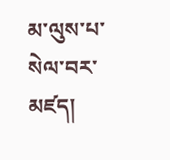མ་ལུས་པ་སེལ་བར་མཛད།